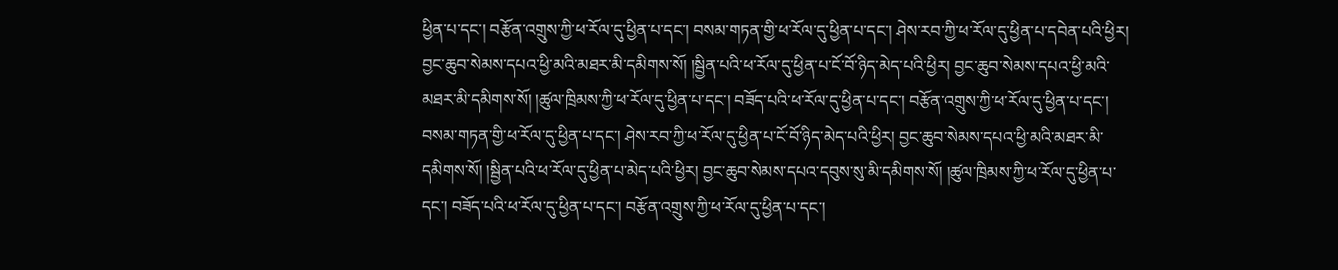ཕྱིན་པ་དང་། བརྩོན་འགྲུས་ཀྱི་ཕ་རོལ་དུ་ཕྱིན་པ་དང་། བསམ་གཏན་གྱི་ཕ་རོལ་དུ་ཕྱིན་པ་དང་། ཤེས་རབ་ཀྱི་ཕ་རོལ་དུ་ཕྱིན་པ་དབེན་པའི་ཕྱིར། བྱང་ཆུབ་སེམས་དཔའ་ཕྱི་མའི་མཐར་མི་དམིགས་སོ། །སྦྱིན་པའི་ཕ་རོལ་དུ་ཕྱིན་པ་ངོ་བོ་ཉིད་མེད་པའི་ཕྱིར། བྱང་ཆུབ་སེམས་དཔའ་ཕྱི་མའི་མཐར་མི་དམིགས་སོ། །ཚུལ་ཁྲིམས་ཀྱི་ཕ་རོལ་དུ་ཕྱིན་པ་དང་། བཟོད་པའི་ཕ་རོལ་དུ་ཕྱིན་པ་དང་། བརྩོན་འགྲུས་ཀྱི་ཕ་རོལ་དུ་ཕྱིན་པ་དང་། བསམ་གཏན་གྱི་ཕ་རོལ་དུ་ཕྱིན་པ་དང་། ཤེས་རབ་ཀྱི་ཕ་རོལ་དུ་ཕྱིན་པ་ངོ་བོ་ཉིད་མེད་པའི་ཕྱིར། བྱང་ཆུབ་སེམས་དཔའ་ཕྱི་མའི་མཐར་མི་དམིགས་སོ། །སྦྱིན་པའི་ཕ་རོལ་དུ་ཕྱིན་པ་མེད་པའི་ཕྱིར། བྱང་ཆུབ་སེམས་དཔའ་དབུས་སུ་མི་དམིགས་སོ། །ཚུལ་ཁྲིམས་ཀྱི་ཕ་རོལ་དུ་ཕྱིན་པ་དང་། བཟོད་པའི་ཕ་རོལ་དུ་ཕྱིན་པ་དང་། བརྩོན་འགྲུས་ཀྱི་ཕ་རོལ་དུ་ཕྱིན་པ་དང་།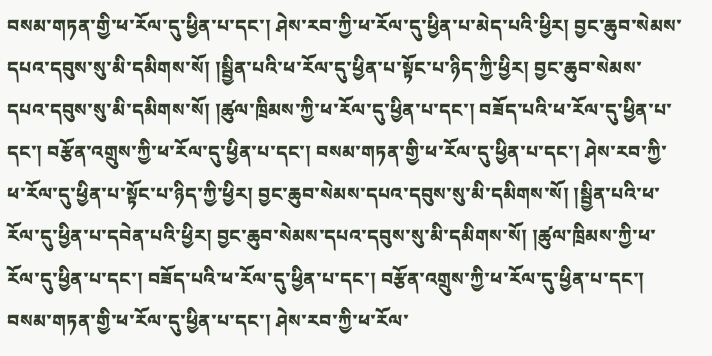བསམ་གཏན་གྱི་ཕ་རོལ་དུ་ཕྱིན་པ་དང་། ཤེས་རབ་ཀྱི་ཕ་རོལ་དུ་ཕྱིན་པ་མེད་པའི་ཕྱིར། བྱང་ཆུབ་སེམས་དཔའ་དབུས་སུ་མི་དམིགས་སོ། །སྦྱིན་པའི་ཕ་རོལ་དུ་ཕྱིན་པ་སྟོང་པ་ཉིད་ཀྱི་ཕྱིར། བྱང་ཆུབ་སེམས་དཔའ་དབུས་སུ་མི་དམིགས་སོ། །ཚུལ་ཁྲིམས་ཀྱི་ཕ་རོལ་དུ་ཕྱིན་པ་དང་། བཟོད་པའི་ཕ་རོལ་དུ་ཕྱིན་པ་དང་། བརྩོན་འགྲུས་ཀྱི་ཕ་རོལ་དུ་ཕྱིན་པ་དང་། བསམ་གཏན་གྱི་ཕ་རོལ་དུ་ཕྱིན་པ་དང་། ཤེས་རབ་ཀྱི་ཕ་རོལ་དུ་ཕྱིན་པ་སྟོང་པ་ཉིད་ཀྱི་ཕྱིར། བྱང་ཆུབ་སེམས་དཔའ་དབུས་སུ་མི་དམིགས་སོ། །སྦྱིན་པའི་ཕ་རོལ་དུ་ཕྱིན་པ་དབེན་པའི་ཕྱིར། བྱང་ཆུབ་སེམས་དཔའ་དབུས་སུ་མི་དམིགས་སོ། །ཚུལ་ཁྲིམས་ཀྱི་ཕ་རོལ་དུ་ཕྱིན་པ་དང་། བཟོད་པའི་ཕ་རོལ་དུ་ཕྱིན་པ་དང་། བརྩོན་འགྲུས་ཀྱི་ཕ་རོལ་དུ་ཕྱིན་པ་དང་། བསམ་གཏན་གྱི་ཕ་རོལ་དུ་ཕྱིན་པ་དང་། ཤེས་རབ་ཀྱི་ཕ་རོལ་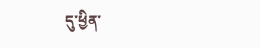དུ་ཕྱིན་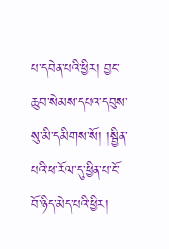པ་དབེན་པའི་ཕྱིར། བྱང་ཆུབ་སེམས་དཔའ་དབུས་སུ་མི་དམིགས་སོ། །སྦྱིན་པའི་ཕ་རོལ་དུ་ཕྱིན་པ་ངོ་བོ་ཉིད་མེད་པའི་ཕྱིར།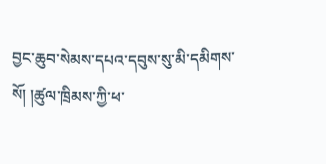བྱང་ཆུབ་སེམས་དཔའ་དབུས་སུ་མི་དམིགས་སོ། །ཚུལ་ཁྲིམས་ཀྱི་ཕ་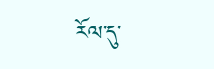རོལ་དུ་